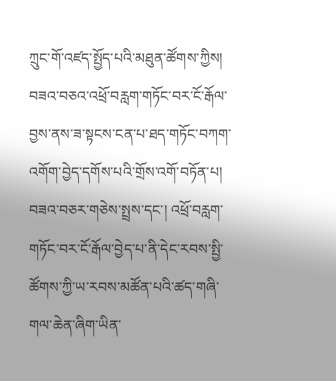ཀྲུང་གོ་འཛད་སྤྱོད་པའི་མཐུན་ཚོགས་ཀྱིས།
བཟའ་བཅའ་འཕྲོ་བརླག་གཏོང་བར་ངོ་རྒོལ་བྱས་ནས་ཟ་སྟངས་ངན་པ་ཐད་གཏོང་བཀག་འགོག་བྱེད་དགོས་པའི་གྲོས་འགོ་བཏོན་པ།
བཟའ་བཅར་གཅེས་སྤྲས་དང་། འཕྲོ་བརླག་གཏོང་བར་ངོ་རྒོལ་བྱེད་པ་ནི་དེང་རབས་སྤྱི་ཚོགས་ཀྱི་ཡ་རབས་མཚོན་པའི་ཚད་གཞི་གལ་ཆེན་ཞིག་ཡིན་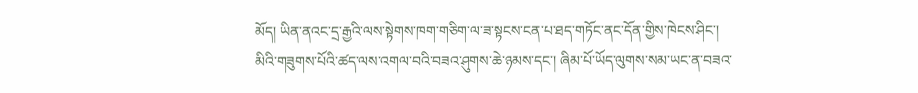མོད། ཡིན་ནའང་དྲ་རྒྱའི་ལས་སྟེགས་ཁག་གཅིག་ལ་ཟ་སྟངས་ངན་པ་ཐད་གཏོང་ནང་དོན་གྱིས་ཁེངས་ཤིང་། མིའི་གཟུགས་པོའི་ཚད་ལས་འགལ་བའི་བཟའ་ཤུགས་ཆེ་ཉམས་དང་། ཞིམ་པོ་ཡོད་ལུགས་སམ་ཡང་ན་བཟའ་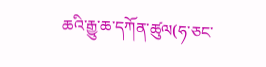ཆའི་རྒྱུ་ཆ་དཀོན་ཚུལ(ཧ་ཅང་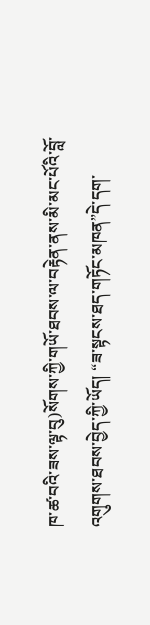ཁ་ཚ་བའི་ཟས་ལྟ་བུ)སོགས་ཀྱི་གཡོ་ཐབས་ལ་བརྟེན་ནས་མི་མང་པོའི་བློ་འགུགས་ཐབས་བྱེད་ཀྱི་ཡོད། “ཟ་སྟངས་ཐད་གཏོང་མཁན”དེ་དག་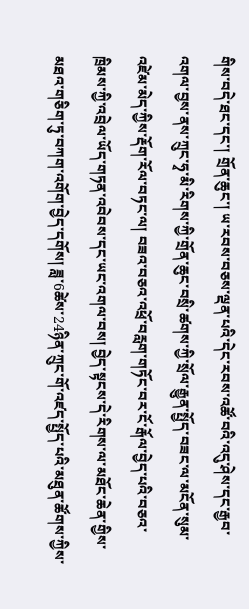གིས་བདེ་ཐང་དང་། གྲོན་ཆུང་། ཡ་རབས་བཅས་ལྡན་པའི་དེང་རབས་འཚོ་བའི་འདུ་ཤེས་དང་རྒྱབ་འགལ་བྱས་ནས་ཀྲུང་ཧྭ་མི་རིགས་ཀྱི་གྲོན་ཆུང་བསྲི་ཚགས་ཀྱི་སྲོལ་རྒྱུན་སྤྱོད་བཟང་ལ་མངོན་སུམ་འཛེམ་མེད་ཀྱིས་རྡོག་རོལ་བཏང་ལ། བཟའ་བཅའ་འཕྲོ་བརླག་གཏོང་བར་ངོ་རྒོལ་བྱེད་པའི་བཅའ་ཁྲིམས་ཀྱི་འབྲེལ་ཡོད་གཏན་འབེབས་དང་ཡང་འགལ་བས། བྱེད་སྟངས་དེ་རིགས་ལ་མཐོང་ཆེན་གྱིས་མཐའ་གཅིག་ཏུ་བཀག་འགོག་བྱེད་དགོས། ཟླ་6ཚེས་24ཉིན་ཀྲུང་གོ་འཛད་སྤྱོད་པའི་མཐུན་ཚོགས་ཀྱིས་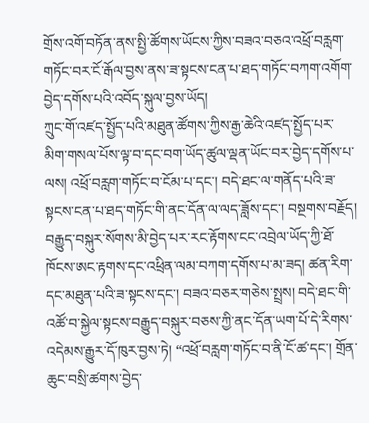གྲོས་འགོ་བཏོན་ནས་སྤྱི་ཚོགས་ཡོངས་ཀྱིས་བཟའ་བཅའ་འཕྲོ་བརླག་གཏོང་བར་ངོ་རྒོལ་བྱས་ནས་ཟ་སྟངས་ངན་པ་ཐད་གཏོང་བཀག་འགོག་བྱེད་དགོས་པའི་འབོད་སྐུལ་བྱས་ཡོད།
ཀྲུང་གོ་འཛད་སྤྱོད་པའི་མཐུན་ཚོགས་ཀྱིས་རྒྱ་ཆེའི་འཛད་སྤྱོད་པར་མིག་གསལ་པོས་ལྟ་བ་དང་བག་ཡོད་ཚུལ་ལྡན་ཡོང་བར་བྱེད་དགོས་པ་ལས། འཕྲོ་བརླག་གཏོང་བ་ངོམ་པ་དང་། བདེ་ཐང་ལ་གནོད་པའི་ཟ་སྟངས་ངན་པ་ཐད་གཏོང་གི་ནང་དོན་ལ་ལད་ཟློས་དང་། བསྔགས་བརྗོད། བརྒྱུད་བསྐུར་སོགས་མི་བྱེད་པར་རང་རྟོགས་ངང་འབྲེལ་ཡོད་ཀྱི་ཐོ་ཁོངས་ཨང་རྟགས་དང་འཕྲིན་ལམ་བཀག་དགོས་པ་མ་ཟད། ཚན་རིག་དང་མཐུན་པའི་ཟ་སྟངས་དང་། བཟའ་བཅར་གཅེས་སྤྲས། བདེ་ཐང་གི་འཚོ་བ་སྐྱེལ་སྟངས་བརྒྱུད་བསྐུར་བཅས་ཀྱི་ནང་དོན་ཡག་པོ་དེ་རིགས་འདེམས་རྒྱུར་དོ་ཁུར་བྱས་ཏེ། “འཕྲོ་བརླག་གཏོང་བ་ནི་ངོ་ཚ་དང་། གྲོན་ཆུང་བསྲི་ཚགས་བྱེད་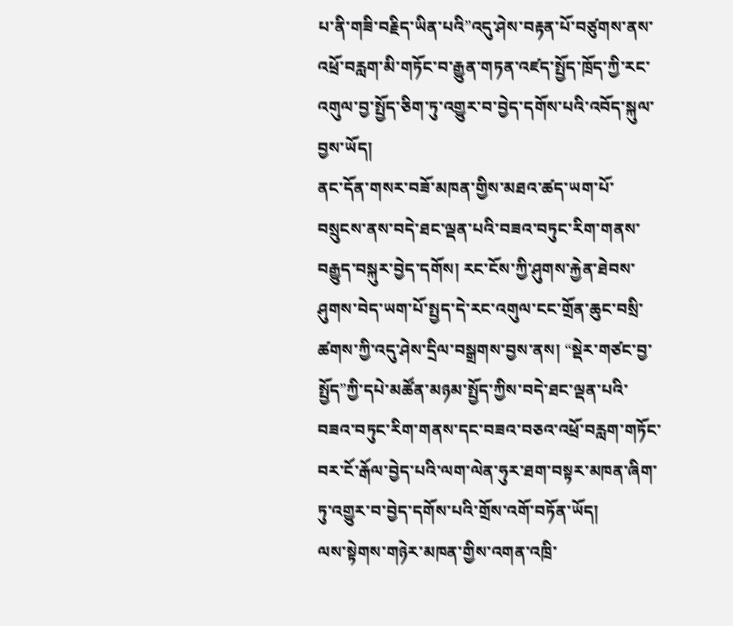པ་ནི་གཟི་བརྗིད་ཡིན་པའི”འདུ་ཤེས་བརྟན་པོ་བཙུགས་ནས་འཕྲོ་བརླག་མི་གཏོང་བ་རྒྱུན་གཏན་འཛད་སྤྱོད་ཁྲོད་ཀྱི་རང་འགུལ་བྱ་སྤྱོད་ཅིག་ཏུ་འགྱུར་བ་བྱེད་དགོས་པའི་འབོད་སྐུལ་བྱས་ཡོད།
ནང་དོན་གསར་བཟོ་མཁན་གྱིས་མཐའ་ཚད་ཡག་པོ་བསྲུངས་ནས་བདེ་ཐང་ལྡན་པའི་བཟའ་བཏུང་རིག་གནས་བརྒྱུད་བསྐུར་བྱེད་དགོས། རང་ངོས་ཀྱི་ཤུགས་རྐྱེན་ཐེབས་ཤུགས་བེད་ཡག་པོ་སྤྱད་དེ་རང་འགུལ་ངང་གྲོན་ཆུང་བསྲི་ཚགས་ཀྱི་འདུ་ཤེས་དྲིལ་བསྒྲགས་བྱས་ནས། “སྡེར་གཙང་བྱ་སྤྱོད”ཀྱི་དཔེ་མཚོན་མཉམ་སྤྱོད་ཀྱིས་བདེ་ཐང་ལྡན་པའི་བཟའ་བཏུང་རིག་གནས་དང་བཟའ་བཅའ་འཕྲོ་བརླག་གཏོང་བར་ངོ་རྒོལ་བྱེད་པའི་ལག་ལེན་ཧུར་ཐག་བསྟར་མཁན་ཞིག་ཏུ་འགྱུར་བ་བྱེད་དགོས་པའི་གྲོས་འགོ་བཏོན་ཡོད།
ལས་སྟེགས་གཉེར་མཁན་གྱིས་འགན་འཁྲི་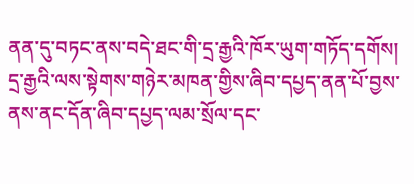ནན་དུ་བཏང་ནས་བདེ་ཐང་གི་དྲ་རྒྱའི་ཁོར་ཡུག་གཏོད་དགོས། དྲ་རྒྱའི་ལས་སྟེགས་གཉེར་མཁན་གྱིས་ཞིབ་དཔྱད་ནན་པོ་བྱས་ནས་ནང་དོན་ཞིབ་དཔྱད་ལམ་སྲོལ་དང་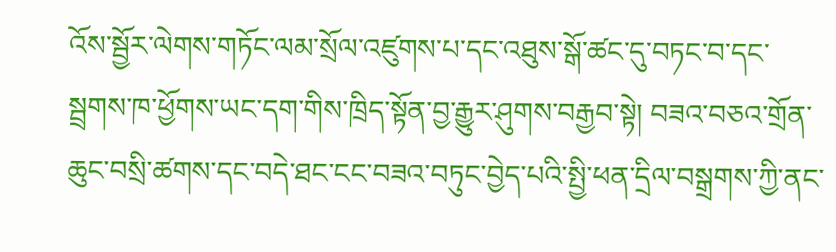འོས་སྦྱོར་ལེགས་གཏོང་ལམ་སྲོལ་འཛུགས་པ་དང་འཐུས་སྒོ་ཚང་དུ་བཏང་བ་དང་སྦྲགས་ཁ་ཕྱོགས་ཡང་དག་གིས་ཁྲིད་སྟོན་བྱ་རྒྱུར་ཤུགས་བརྒྱབ་སྟེ། བཟའ་བཅའ་གྲོན་ཆུང་བསྲི་ཚགས་དང་བདེ་ཐང་ངང་བཟའ་བཏུང་བྱེད་པའི་སྤྱི་ཕན་དྲིལ་བསྒྲགས་ཀྱི་ནང་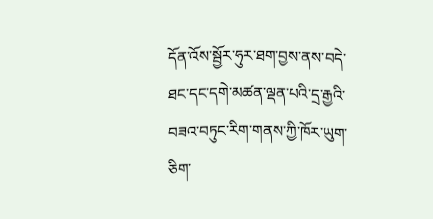དོན་འོས་སྦྱོར་ཧུར་ཐག་བྱས་ནས་བདེ་ཐང་དང་དགེ་མཚན་ལྡན་པའི་དྲ་རྒྱའི་བཟའ་བཏུང་རིག་གནས་ཀྱི་ཁོར་ཡུག་ཅིག་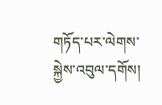གཏོད་པར་ལེགས་སྐྱེས་འབུལ་དགོས།